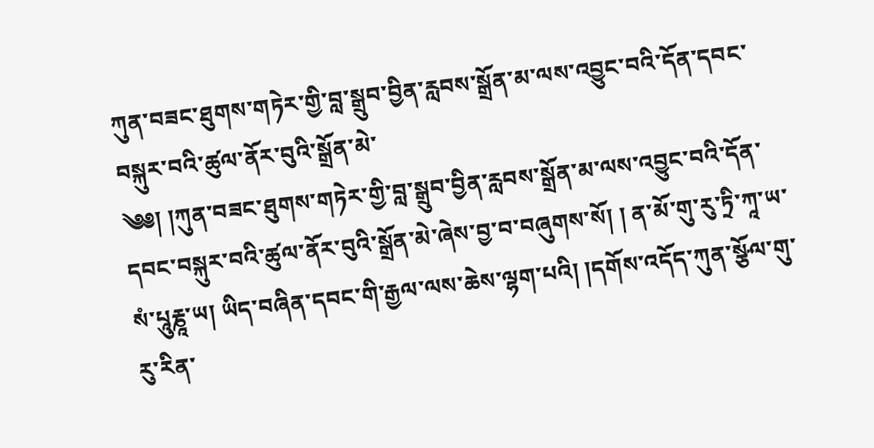ཀུན་བཟང་ཐུགས་གཏེར་གྱི་བླ་སྒྲུབ་བྱིན་རླབས་སྒྲོན་མ་ལས་འབྱུང་བའི་དོན་དབང་བསྐུར་བའི་ཚུལ་ནོར་བུའི་སྒྲོན་མེ་
༄༅། །ཀུན་བཟང་ཐུགས་གཏེར་གྱི་བླ་སྒྲུབ་བྱིན་རླབས་སྒྲོན་མ་ལས་འབྱུང་བའི་དོན་དབང་བསྐུར་བའི་ཚུལ་ནོར་བུའི་སྒྲོན་མེ་ཞེས་བྱ་བ་བཞུགས་སོ། ། ན་མོ་གུ་རུ་ཏྲི་ཀཱ་ཡ་སཾ་པཱུརྞཱ་ཡ། ཡིད་བཞིན་དབང་གི་རྒྱལ་ལས་ཆེས་ལྷག་པའི། །དགོས་འདོད་ཀུན་སྩོལ་གུ་རུ་རིན་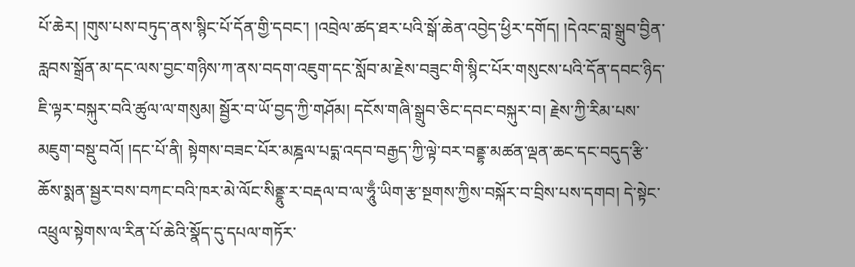པོ་ཆེར། །གུས་པས་བཏུད་ནས་སྙིང་པོ་དོན་གྱི་དབང་། །འབྲེལ་ཚད་ཐར་པའི་སྒོ་ཆེན་འབྱེད་ཕྱིར་དགོད། །དེའང་བླ་སྒྲུབ་བྱིན་རླབས་སྒྲོན་མ་དང་ལས་བྱང་གཉིས་ཀ་ནས་བདག་འཇུག་དང་སློབ་མ་རྗེས་བཟུང་གི་སྙིང་པོར་གསུངས་པའི་དོན་དབང་ཉིད་ཇི་ལྟར་བསྐུར་བའི་ཚུལ་ལ་གསུམ། སྦྱོར་བ་ཡོ་བྱད་ཀྱི་གཤོམ། དངོས་གཞི་སྒྲུབ་ཅིང་དབང་བསྐུར་བ། རྗེས་ཀྱི་རིམ་པས་མཇུག་བསྡུ་བའོ། །དང་པོ་ནི། སྟེགས་བཟང་པོར་མཎྜལ་པདྨ་འདབ་བརྒྱད་ཀྱི་ལྟེ་བར་བནྡྷ་མཚན་ལྡན་ཆང་དང་བདུད་རྩི་ཆོས་སྨན་སྦྱར་བས་བཀང་བའི་ཁར་མེ་ལོང་སིནྡྷུ་ར་བརྡལ་བ་ལ་ཧཱུྃ་ཡིག་རྩ་སྔགས་ཀྱིས་བསྐོར་བ་བྲིས་པས་དགབ། དེ་སྟེང་འཕྲུལ་སྟེགས་ལ་རིན་པོ་ཆེའི་སྣོད་དུ་དཔལ་གཏོར་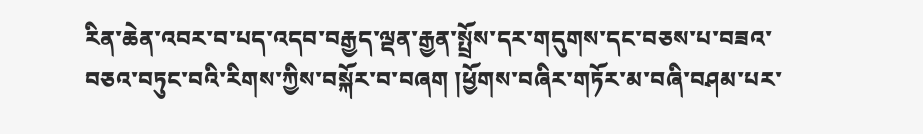རིན་ཆེན་འབར་བ་པད་འདབ་བརྒྱད་ལྡན་རྒྱན་སྤྲོས་དར་གདུགས་དང་བཅས་པ་བཟའ་བཅའ་བཏུང་བའི་རིགས་ཀྱིས་བསྐོར་བ་བཞག །ཕྱོགས་བཞིར་གཏོར་མ་བཞི་བཤམ་པར་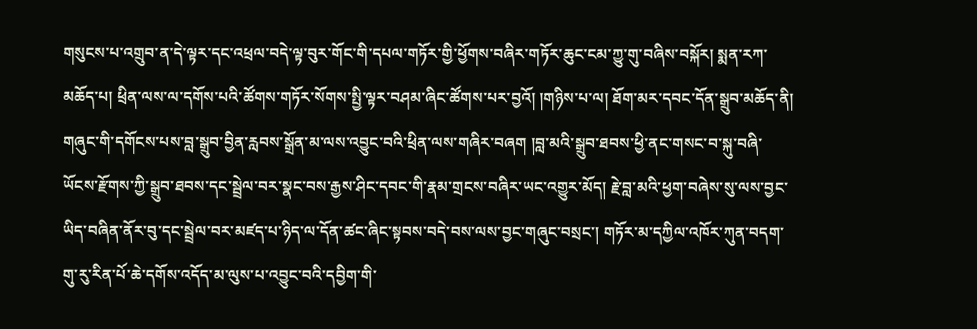གསུངས་པ་འགྲུབ་ན་དེ་ལྟར་དང་འཕྲལ་བདེ་ལྟ་བུར་གོང་གི་དཔལ་གཏོར་གྱི་ཕྱོགས་བཞིར་གཏོར་ཆུང་ངམ་ཀྱུ་གུ་བཞིས་བསྐོར། སྨན་རཀ་མཆོད་པ། ཕྲིན་ལས་ལ་དགོས་པའི་ཚོགས་གཏོར་སོགས་སྤྱི་ལྟར་བཤམ་ཞིང་ཚོགས་པར་བྱའོ། །གཉིས་པ་ལ། ཐོག་མར་དབང་དོན་སྒྲུབ་མཆོད་ནི། གཞུང་གི་དགོངས་པས་བླ་སྒྲུབ་བྱིན་རླབས་སྒྲོན་མ་ལས་འབྱུང་བའི་ཕྲིན་ལས་གཞིར་བཞག །བླ་མའི་སྒྲུབ་ཐབས་ཕྱི་ནང་གསང་བ་སྐུ་བཞི་ཡོངས་རྫོགས་ཀྱི་སྒྲུབ་ཐབས་དང་སྦྲེལ་བར་སྣང་བས་རྒྱས་ཤིང་དབང་གི་རྣམ་གྲངས་བཞིར་ཡང་འགྱུར་མོད། རྗེ་བླ་མའི་ཕྱག་བཞེས་སུ་ལས་བྱང་ཡིད་བཞིན་ནོར་བུ་དང་སྦྲེལ་བར་མཛད་པ་ཉིད་ལ་དོན་ཚང་ཞིང་སྟབས་བདེ་བས་ལས་བྱང་གཞུང་བསྲང་། གཏོར་མ་དཀྱིལ་འཁོར་ཀུན་བདག་གུ་རུ་རིན་པོ་ཆེ་དགོས་འདོད་མ་ལུས་པ་འབྱུང་བའི་དབྱིག་གི་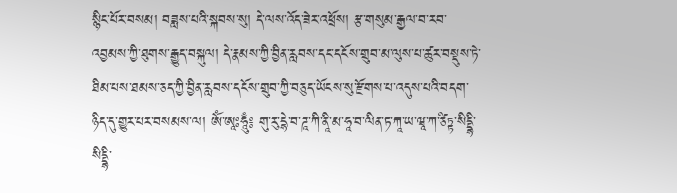སྙིང་པོར་བསམ། བཟླས་པའི་སྐབས་སུ། དེ་ལས་འོད་ཟེར་འཕྲོས། རྩ་གསུམ་རྒྱལ་བ་རབ་འབྱམས་ཀྱི་ཐུགས་རྒྱུད་བསྐུལ། དེ་རྣམས་ཀྱི་བྱིན་རླབས་དང་དངོས་གྲུབ་མ་ལུས་པ་ཚུར་བསྡུས་ཏེ་ཐིམ་པས་ཐམས་ཅད་ཀྱི་བྱིན་རླབས་དངོས་གྲུབ་ཀྱི་བཅུད་ཡོངས་སུ་རྫོགས་པ་འདུས་པའི་བདག་ཉིད་དུ་གྱུར་པར་བསམས་ལ། ཨོཾ་ཨཱཿཧཱུྃ༔ གུ་རུ་དྷེ་བ་ཌཱ་ཀི་ནཱི་མ་ཧཱ་བ་ལིན་ཏ་ཀཱ་ཡ་ཝཱ་ཀ་ཙིཏྟ་སིདྡྷི་སིདྡྷི་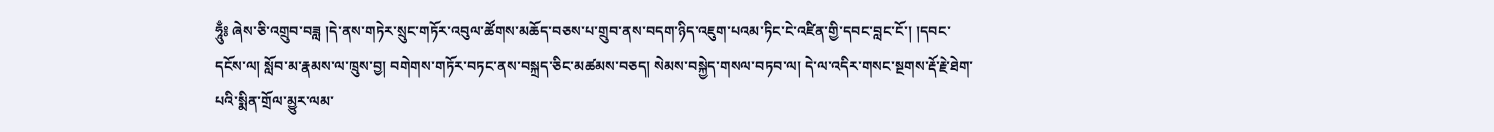ཧཱུྃ༔ ཞེས་ཅི་འགྲུབ་བཟླ །དེ་ནས་གཏེར་སྲུང་གཏོར་འབུལ་ཚོགས་མཆོད་བཅས་པ་གྲུབ་ནས་བདག་ཉིད་འཇུག་པའམ་ཏིང་ངེ་འཛིན་གྱི་དབང་བླང་ངོ་། །དབང་དངོས་ལ། སློབ་མ་རྣམས་ལ་ཁྲུས་བྱ། བགེགས་གཏོར་བཏང་ནས་བསྐྲད་ཅིང་མཚམས་བཅད། སེམས་བསྐྱེད་གསལ་བཏབ་ལ། དེ་ལ་འདིར་གསང་སྔགས་རྡོ་རྗེ་ཐེག་པའི་སྨིན་གྲོལ་མྱུར་ལམ་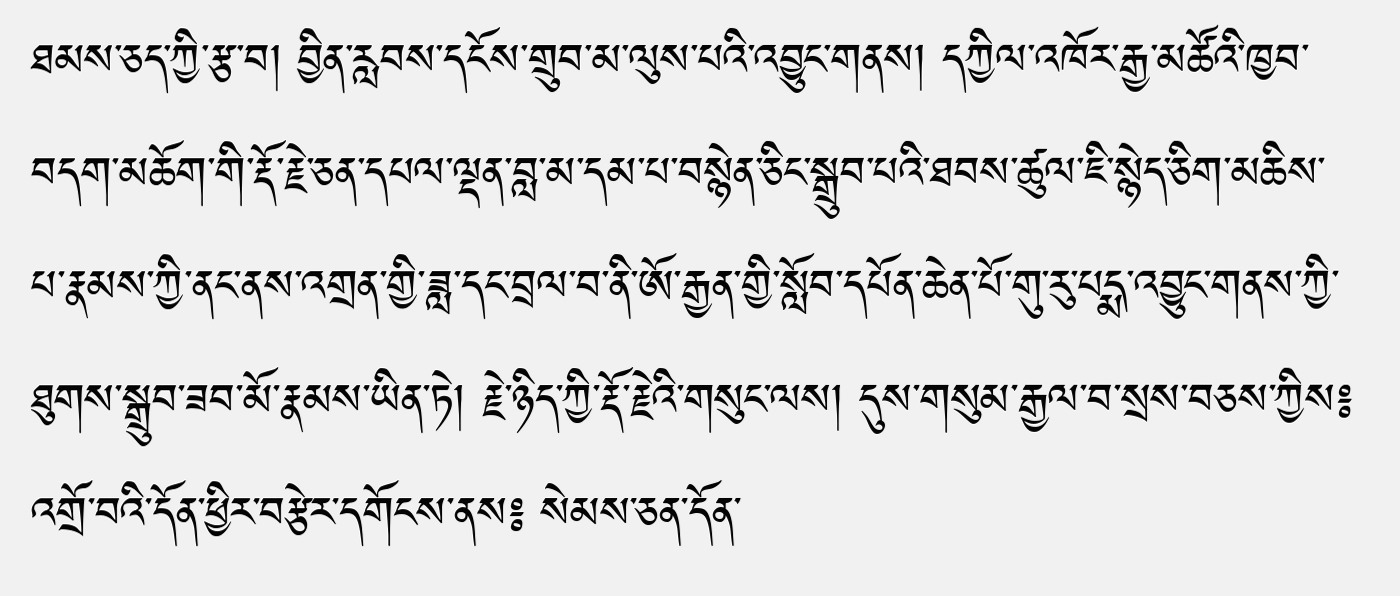ཐམས་ཅད་ཀྱི་རྩ་བ། བྱིན་རླབས་དངོས་གྲུབ་མ་ལུས་པའི་འབྱུང་གནས། དཀྱིལ་འཁོར་རྒྱ་མཚོའི་ཁྱབ་བདག་མཆོག་གི་རྡོ་རྗེ་ཅན་དཔལ་ལྡན་བླ་མ་དམ་པ་བསྙེན་ཅིང་སྒྲུབ་པའི་ཐབས་ཚུལ་ཇི་སྙེད་ཅིག་མཆིས་པ་རྣམས་ཀྱི་ནང་ནས་འགྲན་གྱི་ཟླ་དང་བྲལ་བ་ནི་ཨོ་རྒྱན་གྱི་སློབ་དཔོན་ཆེན་པོ་གུ་རུ་པདྨ་འབྱུང་གནས་ཀྱི་ཐུགས་སྒྲུབ་ཟབ་མོ་རྣམས་ཡིན་ཏེ། རྗེ་ཉིད་ཀྱི་རྡོ་རྗེའི་གསུང་ལས། དུས་གསུམ་རྒྱལ་བ་སྲས་བཅས་ཀྱིས༔ འགྲོ་བའི་དོན་ཕྱིར་བརྩེར་དགོངས་ནས༔ སེམས་ཅན་དོན་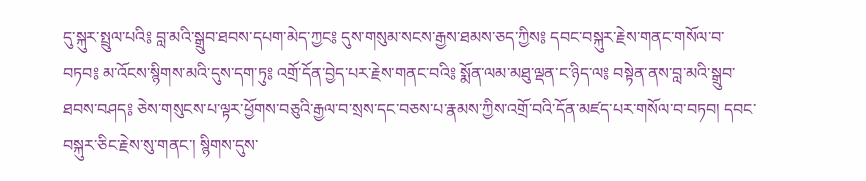དུ་སྐུར་སྤྲུལ་པའི༔ བླ་མའི་སྒྲུབ་ཐབས་དཔག་མེད་ཀྱང༔ དུས་གསུམ་སངས་རྒྱས་ཐམས་ཅད་ཀྱིས༔ དབང་བསྐུར་རྗེས་གནང་གསོལ་བ་བཏབ༔ མ་འོངས་སྙིགས་མའི་དུས་དག་ཏུ༔ འགྲོ་དོན་བྱེད་པར་རྗེས་གནང་བའི༔ སྨོན་ལམ་མཐུ་ལྡན་ང་ཉིད་ལ༔ བསྟེན་ནས་བླ་མའི་སྒྲུབ་ཐབས་བཤད༔ ཅེས་གསུངས་པ་ལྟར་ཕྱོགས་བཅུའི་རྒྱལ་བ་སྲས་དང་བཅས་པ་རྣམས་ཀྱིས་འགྲོ་བའི་དོན་མཛད་པར་གསོལ་བ་བཏབ། དབང་བསྐུར་ཅིང་རྗེས་སུ་གནང་། སྙིགས་དུས་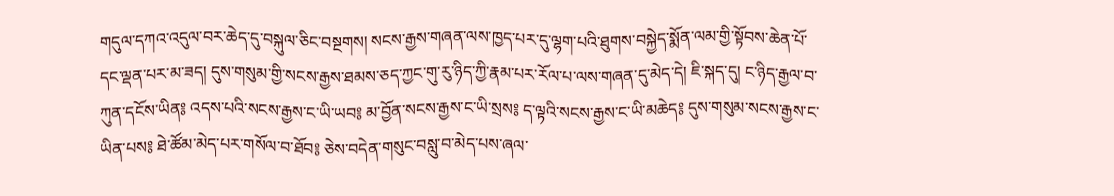གདུལ་དཀའ་འདུལ་བར་ཆེད་དུ་བསྐུལ་ཅིང་བསྔགས། སངས་རྒྱས་གཞན་ལས་ཁྱད་པར་དུ་ལྷག་པའི་ཐུགས་བསྐྱེད་སྨོན་ལམ་གྱི་སྟོབས་ཆེན་པོ་དང་ལྡན་པར་མ་ཟད། དུས་གསུམ་གྱི་སངས་རྒྱས་ཐམས་ཅད་ཀྱང་གུ་རུ་ཉིད་ཀྱི་རྣམ་པར་རོལ་པ་ལས་གཞན་དུ་མེད་དེ། ཇི་སྐད་དུ། ང་ཉིད་རྒྱལ་བ་ཀུན་དངོས་ཡིན༔ འདས་པའི་སངས་རྒྱས་ང་ཡི་ཡབ༔ མ་བྱོན་སངས་རྒྱས་ང་ཡི་སྲས༔ ད་ལྟའི་སངས་རྒྱས་ང་ཡི་མཆེད༔ དུས་གསུམ་སངས་རྒྱས་ང་ཡིན་པས༔ ཐེ་ཚོམ་མེད་པར་གསོལ་བ་ཐོབ༔ ཅེས་བདེན་གསུང་བསླུ་བ་མེད་པས་ཞལ་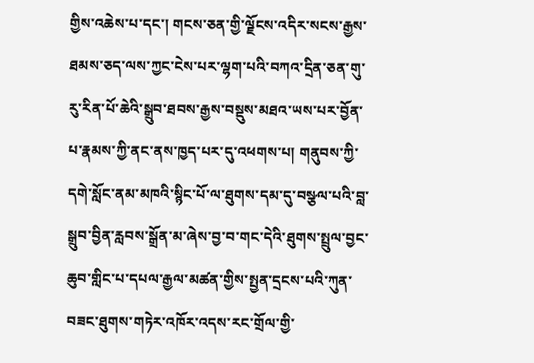གྱིས་འཆེས་པ་དང་། གངས་ཅན་གྱི་ལྗོངས་འདིར་སངས་རྒྱས་ཐམས་ཅད་ལས་ཀྱང་ངེས་པར་ལྷག་པའི་བཀའ་དྲིན་ཅན་གུ་རུ་རིན་པོ་ཆེའི་སྒྲུབ་ཐབས་རྒྱས་བསྡུས་མཐའ་ཡས་པར་བྱོན་པ་རྣམས་ཀྱི་ནང་ནས་ཁྱད་པར་དུ་འཕགས་པ། གནུབས་ཀྱི་དགེ་སློང་ནམ་མཁའི་སྙིང་པོ་ལ་ཐུགས་དམ་དུ་བསྩལ་པའི་བླ་སྒྲུབ་བྱིན་རླབས་སྒྲོན་མ་ཞེས་བྱ་བ་གང་དེའི་ཐུགས་སྤྲུལ་བྱང་ཆུབ་གླིང་པ་དཔལ་རྒྱལ་མཚན་གྱིས་སྤྱན་དྲངས་པའི་ཀུན་བཟང་ཐུགས་གཏེར་འཁོར་འདས་རང་གྲོལ་གྱི་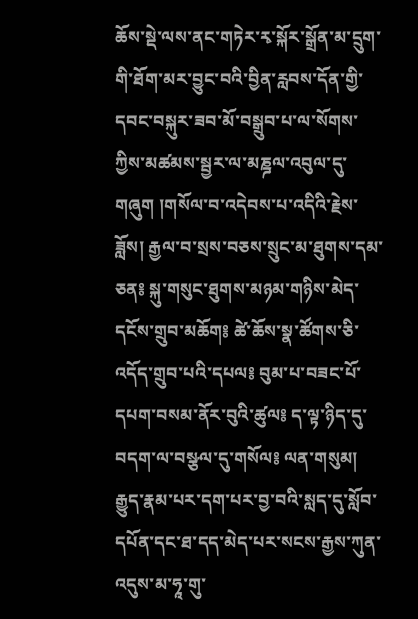ཆོས་སྡེ་ལས་ནང་གཏེར་རྭ་སྐོར་སྒྲོན་མ་དྲུག་གི་ཐོག་མར་བྱུང་བའི་བྱིན་རླབས་དོན་གྱི་དབང་བསྐུར་ཟབ་མོ་བསྒྲུབ་པ་ལ་སོགས་ཀྱིས་མཚམས་སྦྱར་ལ་མཎྜལ་འབུལ་དུ་གཞུག །གསོལ་བ་འདེབས་པ་འདིའི་རྗེས་ཟློས། རྒྱལ་བ་སྲས་བཅས་སྲུང་མ་ཐུགས་དམ་ཅན༔ སྐུ་གསུང་ཐུགས་མཉམ་གཉིས་མེད་དངོས་གྲུབ་མཆོག༔ ཚེ་ཆོས་སྣ་ཚོགས་ཅི་འདོད་གྲུབ་པའི་དཔལ༔ བུམ་པ་བཟང་པོ་དཔག་བསམ་ནོར་བུའི་ཚུལ༔ ད་ལྟ་ཉིད་དུ་བདག་ལ་བསྩལ་དུ་གསོལ༔ ལན་གསུམ། རྒྱུད་རྣམ་པར་དག་པར་བྱ་བའི་སླད་དུ་སློབ་དཔོན་དང་ཐ་དད་མེད་པར་སངས་རྒྱས་ཀུན་འདུས་མ་ཧཱ་གུ་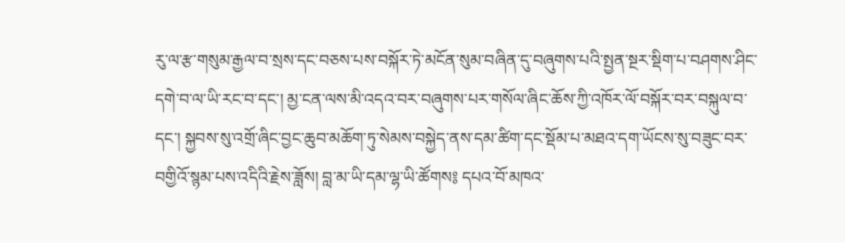རུ་ལ་རྩ་གསུམ་རྒྱལ་བ་སྲས་དང་བཅས་པས་བསྐོར་ཏེ་མངོན་སུམ་བཞིན་དུ་བཞུགས་པའི་སྤྱན་སྔར་སྡིག་པ་བཤགས་ཤིང་དགེ་བ་ལ་ཡི་རང་བ་དང་། མྱ་ངན་ལས་མི་འདའ་བར་བཞུགས་པར་གསོལ་ཞིང་ཆོས་ཀྱི་འཁོར་ལོ་བསྐོར་བར་བསྐུལ་བ་དང་། སྐྱབས་སུ་འགྲོ་ཞིང་བྱང་ཆུབ་མཆོག་ཏུ་སེམས་བསྐྱེད་ནས་དམ་ཚིག་དང་སྡོམ་པ་མཐའ་དག་ཡོངས་སུ་བཟུང་བར་བགྱིའོ་སྙམ་པས་འདིའི་རྗེས་ཟློས། བླ་མ་ཡི་དམ་ལྷ་ཡི་ཚོགས༔ དཔའ་བོ་མཁའ་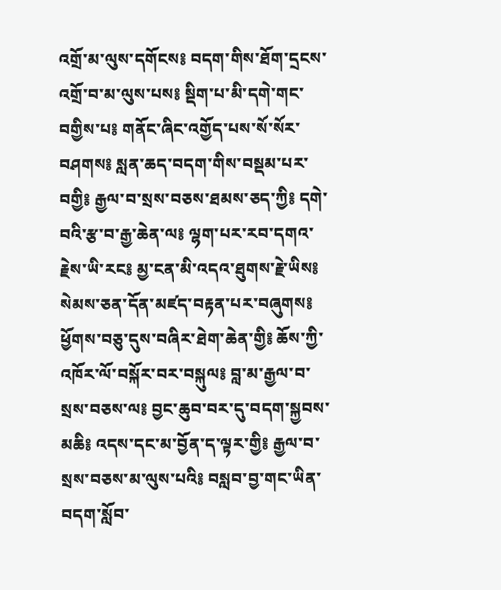འགྲོ་མ་ལུས་དགོངས༔ བདག་གིས་ཐོག་དྲངས་འགྲོ་བ་མ་ལུས་པས༔ སྡིག་པ་མི་དགེ་གང་བགྱིས་པ༔ གནོང་ཞིང་འགྱོད་པས་སོ་སོར་བཤགས༔ སླན་ཆད་བདག་གིས་བསྡམ་པར་བགྱི༔ རྒྱལ་བ་སྲས་བཅས་ཐམས་ཅད་ཀྱི༔ དགེ་བའི་རྩ་བ་རྒྱ་ཆེན་ལ༔ ལྷག་པར་རབ་དགའ་རྗེས་ཡི་རང༔ མྱ་ངན་མི་འདའ་ཐུགས་རྗེ་ཡིས༔ སེམས་ཅན་དོན་མཛད་བརྟན་པར་བཞུགས༔ ཕྱོགས་བཅུ་དུས་བཞིར་ཐེག་ཆེན་གྱི༔ ཆོས་ཀྱི་འཁོར་ལོ་བསྐོར་བར་བསྐུལ༔ བླ་མ་རྒྱལ་བ་སྲས་བཅས་ལ༔ བྱང་ཆུབ་བར་དུ་བདག་སྐྱབས་མཆི༔ འདས་དང་མ་བྱོན་ད་ལྟར་གྱི༔ རྒྱལ་བ་སྲས་བཅས་མ་ལུས་པའི༔ བསླབ་བྱ་གང་ཡིན་བདག་སློབ་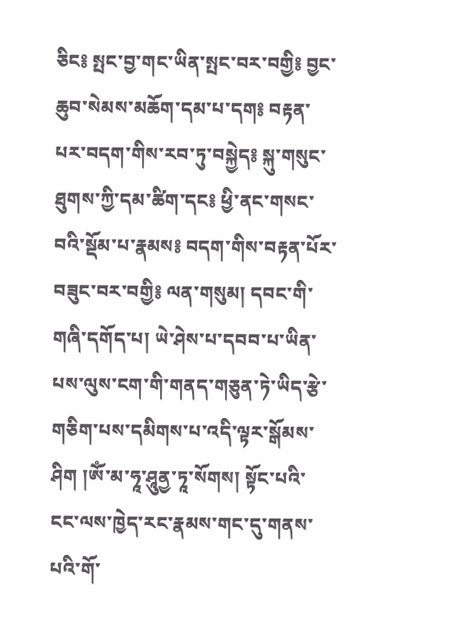ཅིང༔ སྤང་བྱ་གང་ཡིན་སྤང་བར་བགྱི༔ བྱང་ཆུབ་སེམས་མཆོག་དམ་པ་དག༔ བརྟན་པར་བདག་གིས་རབ་ཏུ་བསྐྱེད༔ སྐུ་གསུང་ཐུགས་ཀྱི་དམ་ཚིག་དང༔ ཕྱི་ནང་གསང་བའི་སྡོམ་པ་རྣམས༔ བདག་གིས་བརྟན་པོར་བཟུང་བར་བགྱི༔ ལན་གསུམ། དབང་གི་གཞི་དགོད་པ། ཡེ་ཤེས་པ་དབབ་པ་ཡིན་པས་ལུས་ངག་གི་གནད་གཅུན་ཏེ་ཡིད་རྩེ་གཅིག་པས་དམིགས་པ་འདི་ལྟར་སྒོམས་ཤིག །ཨོཾ་མ་ཧཱ་ཤཱུནྱ་ཏཱ་སོགས། སྟོང་པའི་ངང་ལས་ཁྱེད་རང་རྣམས་གང་དུ་གནས་པའི་གོ་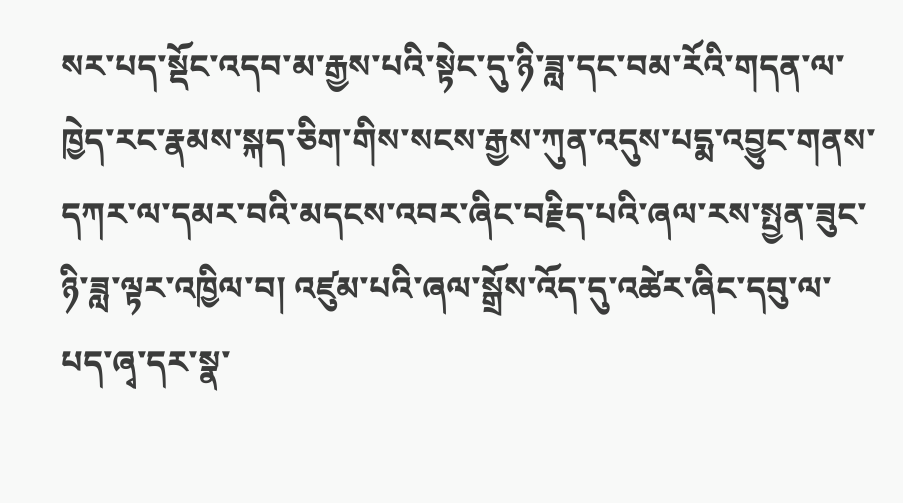སར་པད་སྡོང་འདབ་མ་རྒྱས་པའི་སྟེང་དུ་ཉི་ཟླ་དང་བམ་རོའི་གདན་ལ་ཁྱེད་རང་རྣམས་སྐད་ཅིག་གིས་སངས་རྒྱས་ཀུན་འདུས་པདྨ་འབྱུང་གནས་དཀར་ལ་དམར་བའི་མདངས་འབར་ཞིང་བརྗིད་པའི་ཞལ་རས་སྤྱན་ཟུང་ཉི་ཟླ་ལྟར་འཁྱིལ་བ། འཛུམ་པའི་ཞལ་སྒྲོས་འོད་དུ་འཚེར་ཞིང་དབུ་ལ་པད་ཞྭ་དར་སྣ་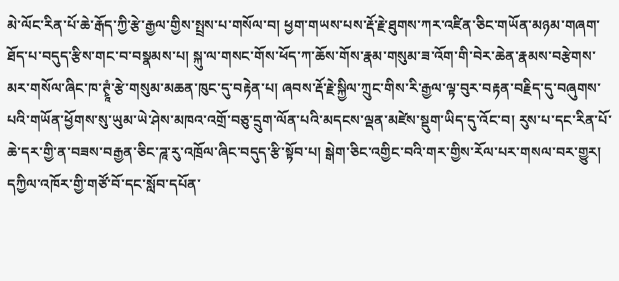མེ་ལོང་རིན་པོ་ཆེ་རྒོད་ཀྱི་རྩེ་རྒྱལ་གྱིས་སྤྲས་པ་གསོལ་བ། ཕྱག་གཡས་པས་རྡོ་རྗེ་ཐུགས་ཀར་འཛིན་ཅིང་གཡོན་མཉམ་གཞག་ཐོད་པ་བདུད་རྩིས་གང་བ་བསྣམས་པ། སྐུ་ལ་གསང་གོས་ཕོད་ཀ་ཆོས་གོས་རྣམ་གསུམ་ཟ་འོག་གི་བེར་ཆེན་རྣམས་བརྩེགས་མར་གསོལ་ཞིང་ཁ་ཊྭཱཾ་རྩེ་གསུམ་མཆན་ཁུང་དུ་བརྟེན་པ། ཞབས་རྡོ་རྗེ་སྐྱིལ་ཀྲུང་གིས་རི་རྒྱལ་ལྟ་བུར་བརྟན་བརྗིད་དུ་བཞུགས་པའི་གཡོན་ཕྱོགས་སུ་ཡུམ་ཡེ་ཤེས་མཁའ་འགྲོ་བཅུ་དྲུག་ལོན་པའི་མདངས་ལྡན་མཛེས་སྡུག་ཡིད་དུ་འོང་བ། རུས་པ་དང་རིན་པོ་ཆེ་དར་གྱི་ན་བཟས་བརྒྱན་ཅིང་ཌཱ་རུ་འཁྲོལ་ཞིང་བདུད་རྩི་སྟོབ་པ། སྒེག་ཅིང་འགྱིང་བའི་གར་གྱིས་རོལ་པར་གསལ་བར་གྱུར། དཀྱིལ་འཁོར་གྱི་གཙོ་བོ་དང་སློབ་དཔོན་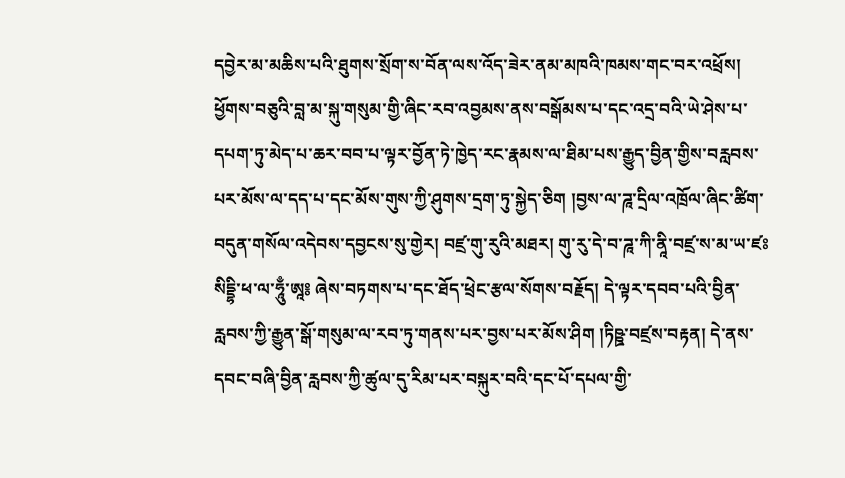དབྱེར་མ་མཆིས་པའི་ཐུགས་སྲོག་ས་བོན་ལས་འོད་ཟེར་ནམ་མཁའི་ཁམས་གང་བར་འཕྲོས། ཕྱོགས་བཅུའི་བླ་མ་སྐུ་གསུམ་གྱི་ཞིང་རབ་འབྱམས་ནས་བསྒོམས་པ་དང་འདྲ་བའི་ཡེ་ཤེས་པ་དཔག་ཏུ་མེད་པ་ཆར་བབ་པ་ལྟར་བྱོན་ཏེ་ཁྱེད་རང་རྣམས་ལ་ཐིམ་པས་རྒྱུད་བྱིན་གྱིས་བརླབས་པར་མོས་ལ་དད་པ་དང་མོས་གུས་ཀྱི་ཤུགས་དྲག་ཏུ་སྐྱེད་ཅིག །བྱས་ལ་ཌཱ་དྲིལ་འཁྲོལ་ཞིང་ཚིག་བདུན་གསོལ་འདེབས་དབྱངས་སུ་གྱེར། བཛྲ་གུ་རུའི་མཐར། གུ་རུ་དེ་བ་ཌཱ་ཀི་ནཱི་བཛྲ་ས་མ་ཡ་ཛཿསིདྡྷི་ཕ་ལ་ཧཱུྃ་ཨཱ༔ ཞེས་བཏགས་པ་དང་ཐོད་ཕྲེང་རྩལ་སོགས་བརྗོད། དེ་ལྟར་དབབ་པའི་བྱིན་རླབས་ཀྱི་རྒྱུན་སྒོ་གསུམ་ལ་རབ་ཏུ་གནས་པར་བྱས་པར་མོས་ཤིག །ཏིཥྛ་བཛྲས་བརྟན། དེ་ནས་དབང་བཞི་བྱིན་རླབས་ཀྱི་ཚུལ་དུ་རིམ་པར་བསྐུར་བའི་དང་པོ་དཔལ་གྱི་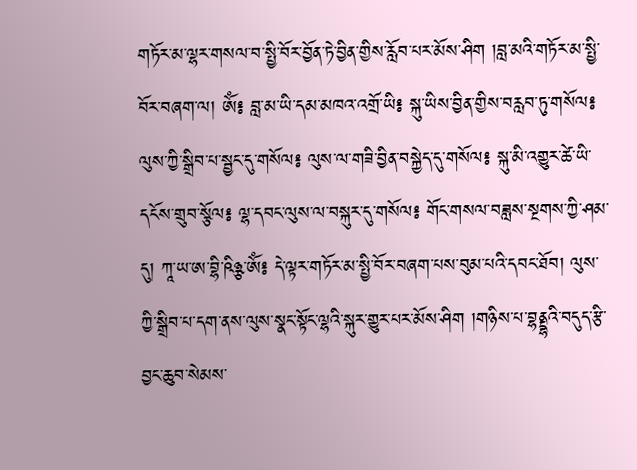གཏོར་མ་ལྷར་གསལ་བ་སྤྱི་བོར་བྱོན་ཏེ་བྱིན་གྱིས་རློབ་པར་མོས་ཤིག །བླ་མའི་གཏོར་མ་སྤྱི་བོར་བཞག་ལ། ཨོཾ༔ བླ་མ་ཡི་དམ་མཁའ་འགྲོ་ཡི༔ སྐུ་ཡིས་བྱིན་གྱིས་བརླབ་ཏུ་གསོལ༔ ལུས་ཀྱི་སྒྲིབ་པ་སྦྱང་དུ་གསོལ༔ ལུས་ལ་གཟི་བྱིན་བསྐྱེད་དུ་གསོལ༔ སྐུ་མི་འགྱུར་ཚེ་ཡི་དངོས་གྲུབ་སྩོལ༔ ལྷ་དབང་ལུས་ལ་བསྐུར་དུ་གསོལ༔ གོང་གསལ་བཟླས་སྔགས་ཀྱི་ཤམ་དུ། ཀཱ་ཡ་ཨ་བྷི་ཥིཉྩ་ཨོཾ༔ དེ་ལྟར་གཏོར་མ་སྤྱི་བོར་བཞག་པས་བུམ་པའི་དབང་ཐོབ། ལུས་ཀྱི་སྒྲིབ་པ་དག་ནས་ལུས་སྣང་སྟོང་ལྷའི་སྐུར་གྱུར་པར་མོས་ཤིག །གཉིས་པ་བྷནྡྷའི་བདུད་རྩི་བྱང་ཆུབ་སེམས་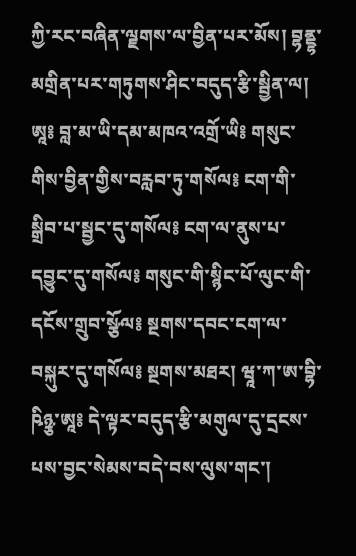ཀྱི་རང་བཞིན་ལྗགས་ལ་བྱིན་པར་མོས། བྷནྡྷ་མགྲིན་པར་གཏུགས་ཤིང་བདུད་རྩི་སྦྱིན་ལ། ཨཱ༔ བླ་མ་ཡི་དམ་མཁའ་འགྲོ་ཡི༔ གསུང་གིས་བྱིན་གྱིས་བརླབ་ཏུ་གསོལ༔ ངག་གི་སྒྲིབ་པ་སྦྱང་དུ་གསོལ༔ ངག་ལ་ནུས་པ་དབྱུང་དུ་གསོལ༔ གསུང་གི་སྙིང་པོ་ལུང་གི་དངོས་གྲུབ་སྩོལ༔ སྔགས་དབང་ངག་ལ་བསྐུར་དུ་གསོལ༔ སྔགས་མཐར། ཝཱ་ཀ་ཨ་བྷི་ཥིཉྩ་ཨཱ༔ དེ་ལྟར་བདུད་རྩི་མགུལ་དུ་དྲངས་པས་བྱང་སེམས་བདེ་བས་ལུས་གང་།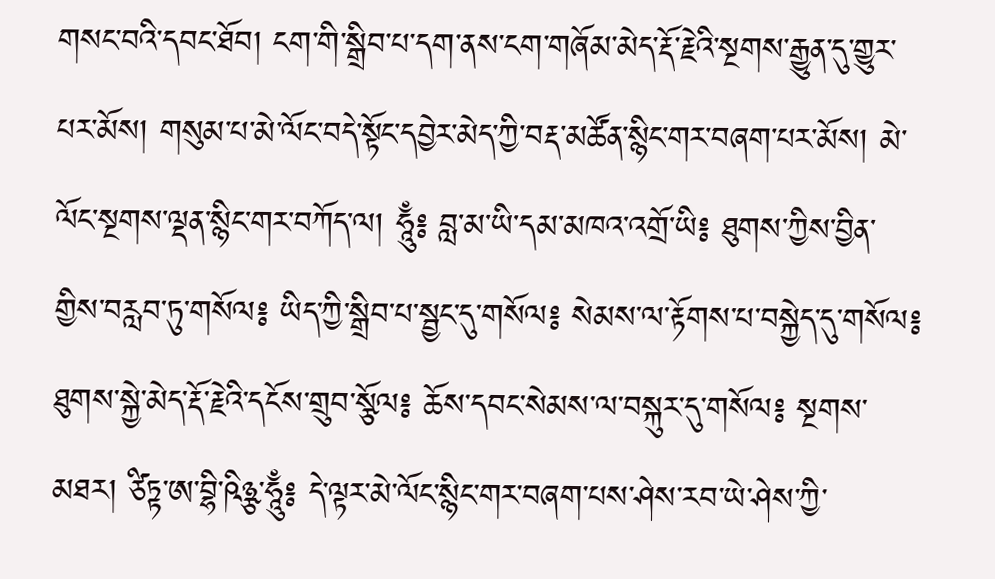གསང་བའི་དབང་ཐོབ། ངག་གི་སྒྲིབ་པ་དག་ནས་ངག་གཞོམ་མེད་རྡོ་རྗེའི་སྔགས་རྒྱུན་དུ་གྱུར་པར་མོས། གསུམ་པ་མེ་ལོང་བདེ་སྟོང་དབྱེར་མེད་ཀྱི་བརྡ་མཚོན་སྙིང་གར་བཞག་པར་མོས། མེ་ལོང་སྔགས་ལྡན་སྙིང་གར་བཀོད་ལ། ཧཱུྃ༔ བླ་མ་ཡི་དམ་མཁའ་འགྲོ་ཡི༔ ཐུགས་ཀྱིས་བྱིན་གྱིས་བརླབ་ཏུ་གསོལ༔ ཡིད་ཀྱི་སྒྲིབ་པ་སྦྱང་དུ་གསོལ༔ སེམས་ལ་རྟོགས་པ་བསྐྱེད་དུ་གསོལ༔ ཐུགས་སྐྱེ་མེད་རྡོ་རྗེའི་དངོས་གྲུབ་སྩོལ༔ ཆོས་དབང་སེམས་ལ་བསྐུར་དུ་གསོལ༔ སྔགས་མཐར། ཙིཏྟ་ཨ་བྷི་ཥིཉྩ་ཧཱུྃ༔ དེ་ལྟར་མེ་ལོང་སྙིང་གར་བཞག་པས་ཤེས་རབ་ཡེ་ཤེས་ཀྱི་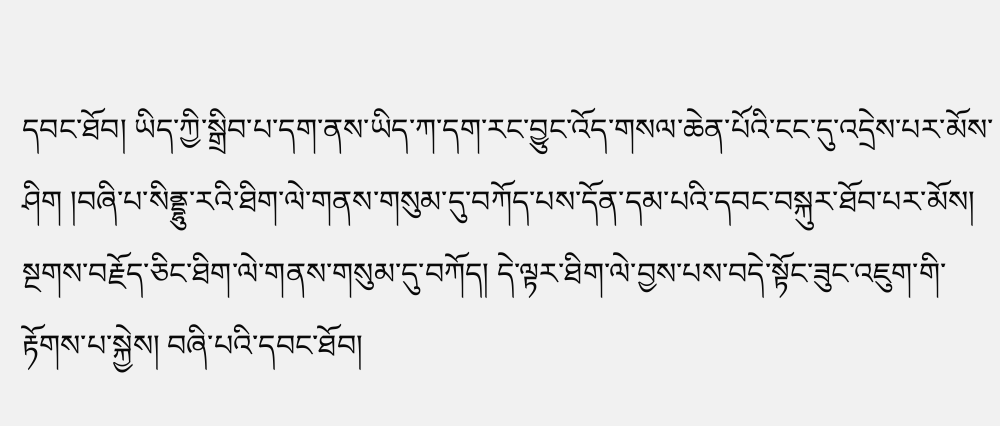དབང་ཐོབ། ཡིད་ཀྱི་སྒྲིབ་པ་དག་ནས་ཡིད་ཀ་དག་རང་བྱུང་འོད་གསལ་ཆེན་པོའི་ངང་དུ་འདྲེས་པར་མོས་ཤིག །བཞི་པ་སིནྡྷུ་རའི་ཐིག་ལེ་གནས་གསུམ་དུ་བཀོད་པས་དོན་དམ་པའི་དབང་བསྐུར་ཐོབ་པར་མོས། སྔགས་བརྗོད་ཅིང་ཐིག་ལེ་གནས་གསུམ་དུ་བཀོད། དེ་ལྟར་ཐིག་ལེ་བྱས་པས་བདེ་སྟོང་ཟུང་འཇུག་གི་རྟོགས་པ་སྐྱེས། བཞི་པའི་དབང་ཐོབ།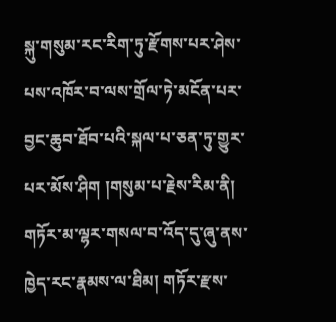སྐུ་གསུམ་རང་རིག་ཏུ་རྫོགས་པར་ཤེས་པས་འཁོར་བ་ལས་གྲོལ་ཏེ་མངོན་པར་བྱང་ཆུབ་ཐོབ་པའི་སྐལ་པ་ཅན་ཏུ་གྱུར་པར་མོས་ཤིག །གསུམ་པ་རྗེས་རིམ་ནི། གཏོར་མ་ལྷར་གསལ་བ་འོད་དུ་ཞུ་ནས་ཁྱེད་རང་རྣམས་ལ་ཐིམ། གཏོར་རྫས་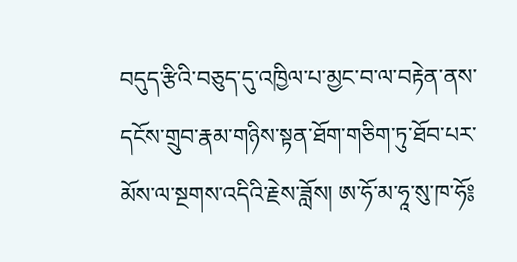བདུད་རྩིའི་བཅུད་དུ་འཁྱིལ་པ་མྱང་བ་ལ་བརྟེན་ནས་དངོས་གྲུབ་རྣམ་གཉིས་སྟན་ཐོག་གཅིག་ཏུ་ཐོབ་པར་མོས་ལ་སྔགས་འདིའི་རྗེས་ཟློས། ཨ་ཧོ་མ་ཧཱ་སུ་ཁ་ཧོ༔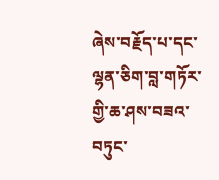ཞེས་བརྗོད་པ་དང་ལྷན་ཅིག་བླ་གཏོར་གྱི་ཆ་ཤས་བཟའ་བཏུང་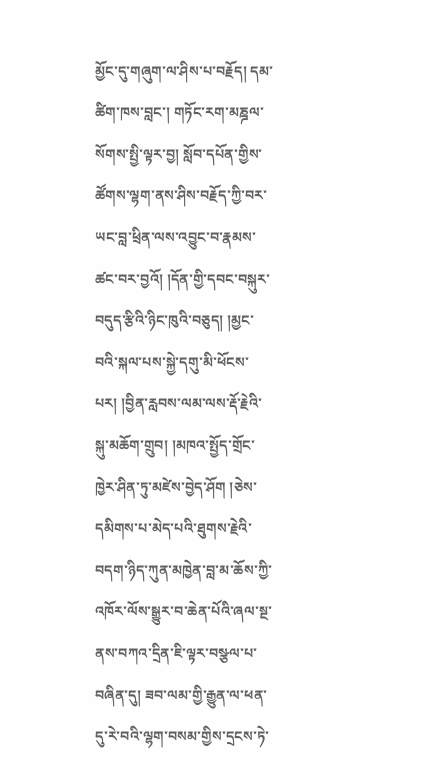མྱོང་དུ་གཞུག་ལ་ཤིས་པ་བརྗོད། དམ་ཚིག་ཁས་བླང་། གཏོང་རག་མཎྜལ་སོགས་སྤྱི་ལྟར་བྱ། སློབ་དཔོན་གྱིས་ཚོགས་ལྷག་ནས་ཤིས་བརྗོད་ཀྱི་བར་ཡང་བླ་ཕྲིན་ལས་འབྱུང་བ་རྣམས་ཚང་བར་བྱའོ། །དོན་གྱི་དབང་བསྐུར་བདུད་རྩིའི་ཉིང་ཁུའི་བཅུད། །མྱང་བའི་སྐལ་པས་སྐྱེ་དགུ་མི་ཕོངས་པར། །བྱིན་རླབས་ལམ་ལས་རྡོ་རྗེའི་སྐུ་མཆོག་གྲུབ། །མཁའ་སྤྱོད་གྲོང་ཁྱེར་ཤིན་ཏུ་མཛེས་བྱེད་ཤོག །ཅེས་དམིགས་པ་མེད་པའི་ཐུགས་རྗེའི་བདག་ཉིད་ཀུན་མཁྱེན་བླ་མ་ཆོས་ཀྱི་འཁོར་ལོས་སྒྱུར་བ་ཆེན་པོའི་ཞལ་སྔ་ནས་བཀའ་དྲིན་ཇི་ལྟར་བསྩལ་པ་བཞིན་དུ། ཟབ་ལམ་གྱི་རྒྱུན་ལ་ཕན་དུ་རེ་བའི་ལྷག་བསམ་གྱིས་དྲངས་ཏེ་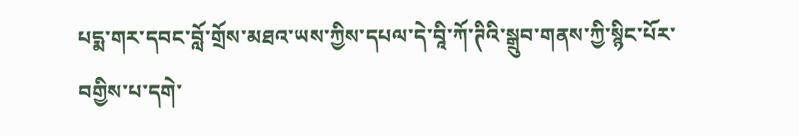པདྨ་གར་དབང་བློ་གྲོས་མཐའ་ཡས་ཀྱིས་དཔལ་དེ་བཱི་ཀོ་ཊིའི་སྒྲུབ་གནས་ཀྱི་སྙིང་པོར་བགྱིས་པ་དགེ་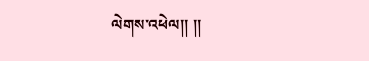ལེགས་འཕེལ།། །།